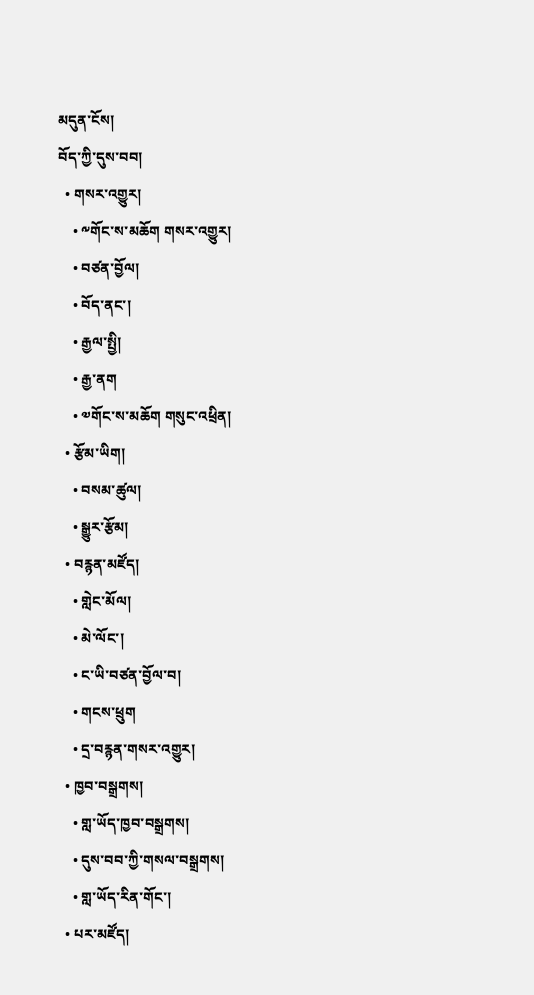མདུན་ངོས།
བོད་ཀྱི་དུས་བབ།
  • གསར་འགྱུར།
    • ༸གོང་ས་མཆོག གསར་འགྱུར།
    • བཙན་བྱོལ།
    • བོད་ནང་།
    • རྒྱལ་སྤྱི།
    • རྒྱ་ནག
    • ༧གོང་ས་མཆོག གསུང་འཕྲིན།
  • རྩོམ་ཡིག།
    • བསམ་ཚུལ།
    • སྒྱུར་རྩོམ།
  • བརྙན་མཛོད།
    • གླེང་མོལ།
    • མེ་ལོང་།
    • ང་ཡི་བཙན་བྱོལ་བ།
    • གངས་ཕྲུག
    • དྲ་བརྙན་གསར་འགྱུར།
  • ཁྱབ་བསྒྲགས།
    • གླ་ཡོད་ཁྱབ་བསྒྲགས།
    • དུས་བབ་ཀྱི་གསལ་བསྒྲགས།
    • གླ་ཡོད་རིན་གོང་།
  • པར་མཛོད།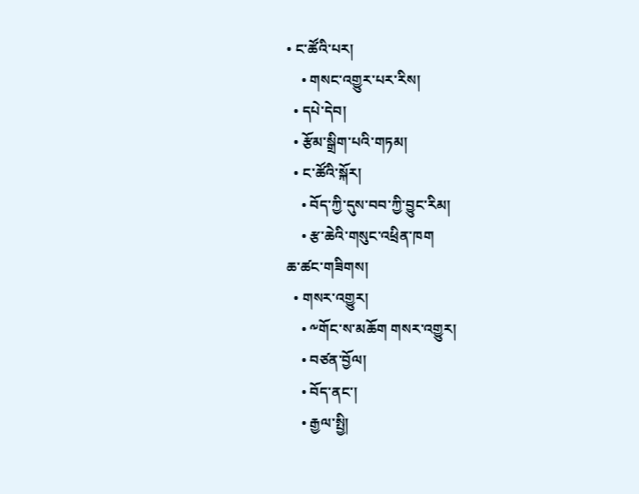• ང་ཚོའི་པར།
    • གསང་འགྱུར་པར་རིས།
  • དཔེ་དེབ།
  • རྩོམ་སྒྲིག་པའི་གཏམ།
  • ང་ཚོའི་སྐོར།
    • བོད་ཀྱི་དུས་བབ་ཀྱི་བྱུང་རིམ།
    • རྩ་ཆེའི་གསུང་འཕྲིན་ཁག
ཆ་ཚང་གཟིགས།
  • གསར་འགྱུར།
    • ༸གོང་ས་མཆོག གསར་འགྱུར།
    • བཙན་བྱོལ།
    • བོད་ནང་།
    • རྒྱལ་སྤྱི།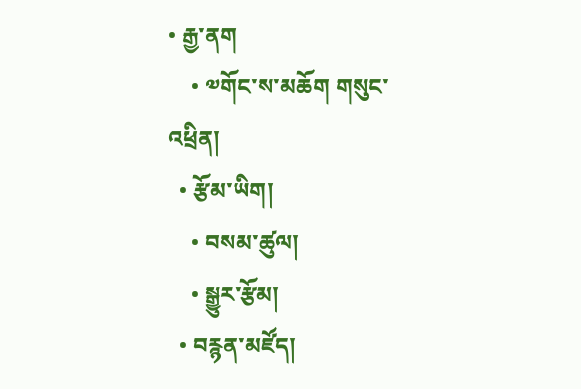• རྒྱ་ནག
    • ༧གོང་ས་མཆོག གསུང་འཕྲིན།
  • རྩོམ་ཡིག།
    • བསམ་ཚུལ།
    • སྒྱུར་རྩོམ།
  • བརྙན་མཛོད།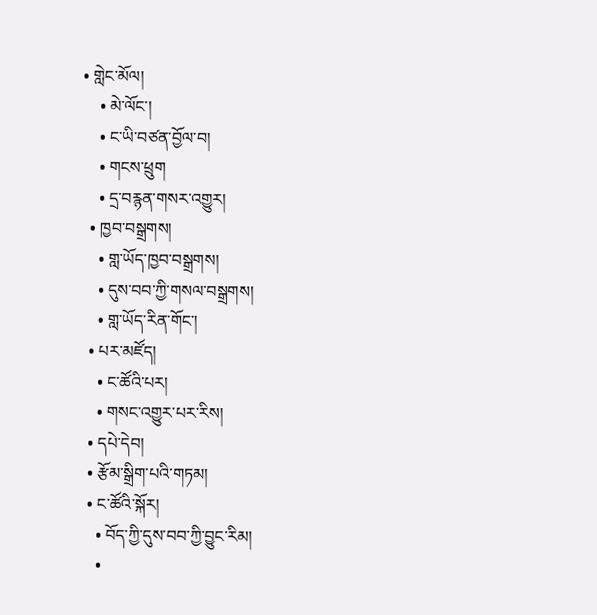• གླེང་མོལ།
    • མེ་ལོང་།
    • ང་ཡི་བཙན་བྱོལ་བ།
    • གངས་ཕྲུག
    • དྲ་བརྙན་གསར་འགྱུར།
  • ཁྱབ་བསྒྲགས།
    • གླ་ཡོད་ཁྱབ་བསྒྲགས།
    • དུས་བབ་ཀྱི་གསལ་བསྒྲགས།
    • གླ་ཡོད་རིན་གོང་།
  • པར་མཛོད།
    • ང་ཚོའི་པར།
    • གསང་འགྱུར་པར་རིས།
  • དཔེ་དེབ།
  • རྩོམ་སྒྲིག་པའི་གཏམ།
  • ང་ཚོའི་སྐོར།
    • བོད་ཀྱི་དུས་བབ་ཀྱི་བྱུང་རིམ།
    •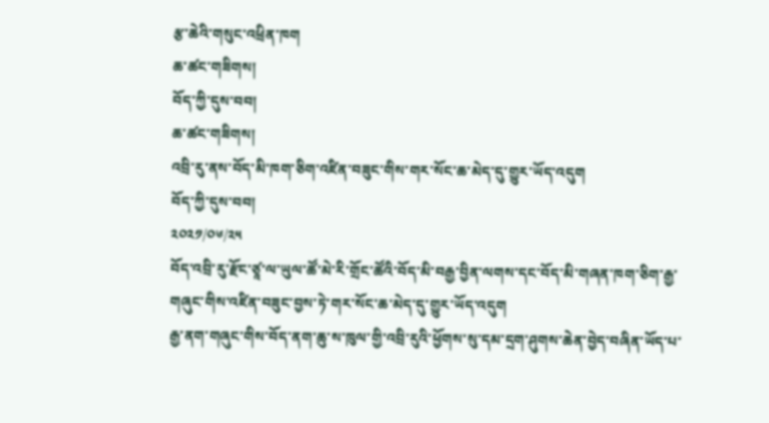རྩ་ཆེའི་གསུང་འཕྲིན་ཁག
ཆ་ཚང་གཟིགས།
བོད་ཀྱི་དུས་བབ།
ཆ་ཚང་གཟིགས།
འབྲི་རུ་ནས་བོད་མི་ཁག་ཅིག་འཛིན་བཟུང་གིས་གར་སོང་ཆ་མེད་དུ་གྱུར་ཡོད་འདུག
བོད་ཀྱི་དུས་བབ།
༢༠༢༡/༠༦/༢༥
བོད་འབྲི་རུ་རྫོང་ཙཱ་ལ་ཡུལ་ཚོ་མེ་རི་གྲོང་ཚོའི་བོད་མི་བརྒྱ་བྱིན་ལགས་དང་བོད་མི་གཞན་ཁག་ཅིག་རྒྱ་གཞུང་གིས་འཛིན་བཟུང་བྱས་ཏེ་གར་སོང་ཆ་མེད་དུ་གྱུར་ཡོད་འདུག
རྒྱ་ནག་གཞུང་གིས་བོད་ནག་ཆུ་ས་ཁུལ་གྱི་འབྲི་རུའི་ཕྱོགས་སུ་དམ་དྲག་ཤུགས་ཆེན་བྱེད་བཞིན་ཡོད་པ་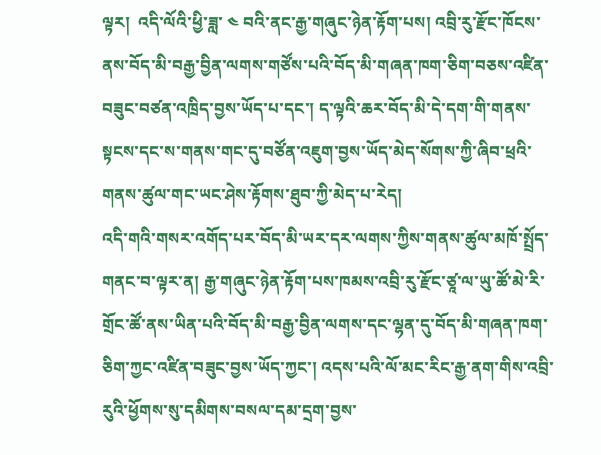ལྟར།  འདི་ལོའི་ཕྱི་ཟླ་ ༤ བའི་ནང་རྒྱ་གཞུང་ཉེན་རྟོག་པས། འབྲི་རུ་རྫོང་ཁོངས་ནས་བོད་མི་བརྒྱ་བྱིན་ལགས་གཙོས་པའི་བོད་མི་གཞན་ཁག་ཅིག་བཅས་འཛིན་བཟུང་བཙན་འཁྲིད་བྱས་ཡོད་པ་དང་། ད་ལྟའི་ཆར་བོད་མི་དེ་དག་གི་གནས་སྟངས་དང་ས་གནས་གང་དུ་བཙོན་འཇུག་བྱས་ཡོད་མེད་སོགས་ཀྱི་ཞིབ་ཕྲའི་གནས་ཚུལ་གང་ཡང་ཤེས་རྟོགས་ཐུབ་ཀྱི་མེད་པ་རེད།
འདི་གའི་གསར་འགོད་པར་བོད་མི་ཡར་དར་ལགས་ཀྱིས་གནས་ཚུལ་མཁོ་སྤྲོད་གནང་བ་ལྟར་ན། རྒྱ་གཞུང་ཉེན་རྟོག་པས་ཁམས་འབྲི་རུ་རྫོང་ཙཱ་ལ་ཡུ་ཚོ་མེ་རི་གྲོང་ཚོ་ནས་ཡིན་པའི་བོད་མི་བརྒྱ་བྱིན་ལགས་དང་ལྷན་དུ་བོད་མི་གཞན་ཁག་ཅིག་ཀྱང་འཛིན་བཟུང་བྱས་ཡོད་ཀྱང་། འདས་པའི་ལོ་མང་རིང་རྒྱ་ནག་གིས་འབྲི་རུའི་ཕྱོགས་སུ་དམིགས་བསལ་དམ་དྲག་བྱས་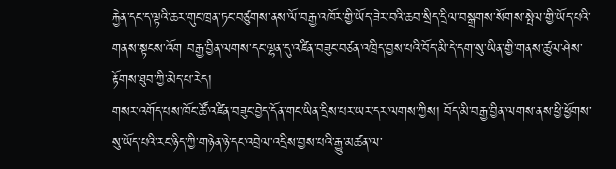རྐྱེན་དང་ད་ལྟའི་ཆར་གུང་ཁྲན་ཏང་བཙུགས་ནས་ལོ་བརྒྱ་འཁོར་གྱི་ཡོད་ཟེར་བའི་ཆབ་སྲིད་དྲིལ་བསྒྲགས་སོགས་སྤེལ་གྱི་ཡོད་པའི་གནས་སྟངས་འོག བརྒྱ་བྱིན་ལགས་དང་ལྷན་དུ་འཛིན་བཟུང་བཙན་འཁྲིད་བྱས་པའི་བོད་མི་དེ་དག་སུ་ཡིན་གྱི་གནས་ཚུལ་ཤེས་རྟོགས་ཐུབ་ཀྱི་མེད་པ་རེད།
གསར་འགོད་པས་ཁོང་ཚོ་འཛིན་བཟུང་བྱེད་དོན་གང་ཡིན་དྲིས་པར་ཡར་དར་ལགས་ཀྱིས། བོད་མི་བརྒྱ་བྱིན་ལགས་ནས་ཕྱི་ཕྱོགས་སུ་ཡོད་པའི་རང་ཉིད་ཀྱི་གཉེན་ཉེ་དང་འབྲེལ་འདྲིས་བྱས་པའི་རྒྱུ་མཚན་ལ་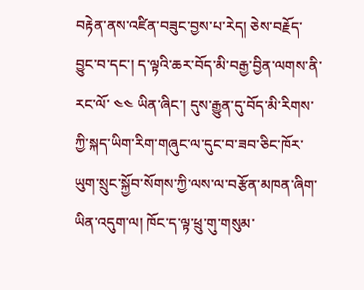བརྟེན་ནས་འཛིན་བཟུང་བྱས་པ་རེད། ཅེས་བརྗོད་བྱུང་བ་དང་། ད་ལྟའི་ཆར་བོད་མི་བརྒྱ་བྱིན་ལགས་ནི་རང་ལོ་ ༤༤ ཡིན་ཞིང་། དུས་རྒྱུན་དུ་བོད་མི་རིགས་ཀྱི་སྐད་ཡིག་རིག་གཞུང་ལ་དུང་བ་ཟབ་ཅིང་ཁོར་ཡུག་སྲུང་སྐྱོབ་སོགས་ཀྱི་ལས་ལ་བརྩོན་མཁན་ཞིག་ཡིན་འདུག་ལ། ཁོང་ད་ལྟ་ཕྲུ་གུ་གསུམ་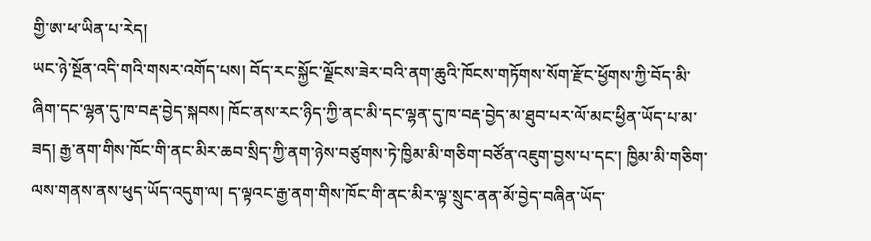གྱི་ཨ་ཕ་ཡིན་པ་རེད།
ཡང་ཉེ་སྔོན་འདི་གའི་གསར་འགོད་པས། བོད་རང་སྐྱོང་ལྗོངས་ཟེར་བའི་ནག་ཆུའི་ཁོངས་གཏོགས་སོག་རྫོང་ཕྱོགས་ཀྱི་བོད་མི་ཞིག་དང་ལྷན་དུ་ཁ་བརྡ་བྱེད་སྐབས། ཁོང་ནས་རང་ཉིད་ཀྱི་ནང་མི་དང་ལྷན་དུ་ཁ་བརྡ་བྱེད་མ་ཐུབ་པར་ལོ་མང་ཕྱིན་ཡོད་པ་མ་ཟད། རྒྱ་ནག་གིས་ཁོང་གི་ནང་མིར་ཆབ་སྲིད་ཀྱི་ནག་ཉེས་བཙུགས་ཏེ་ཁྱིམ་མི་གཅིག་བཙོན་འཇུག་བྱས་པ་དང་། ཁྱིམ་མི་གཅིག་ལས་གནས་ནས་ཕུད་ཡོད་འདུག་ལ། ད་ལྟའང་རྒྱ་ནག་གིས་ཁོང་གི་ནང་མིར་ལྟ་སྲུང་ནན་མོ་བྱེད་བཞིན་ཡོད་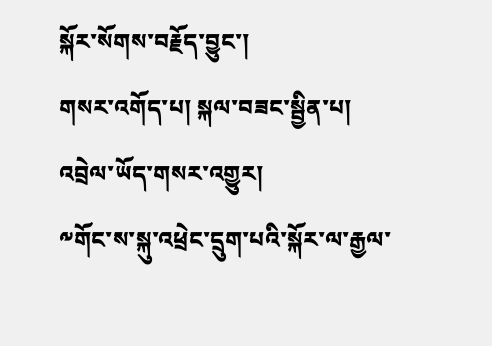སྐོར་སོགས་བརྗོད་བྱུང་།
གསར་འགོད་པ། སྐལ་བཟང་སྦྱིན་པ།
འབྲེལ་ཡོད་གསར་འགྱུར།
༸གོང་ས་སྐུ་འཕྲེང་དྲུག་པའི་སྐོར་ལ་རྒྱལ་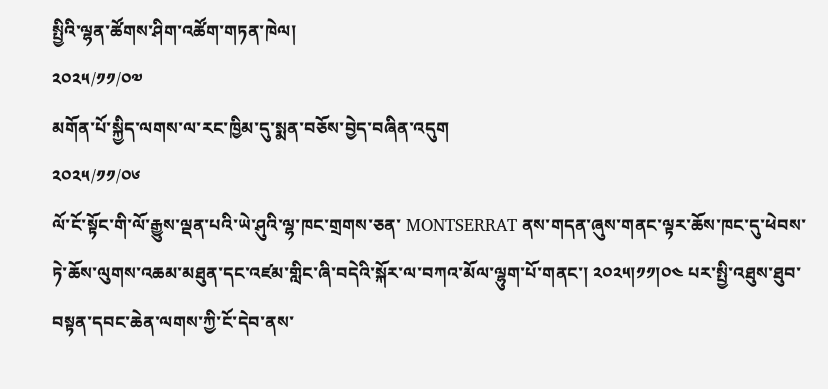སྤྱིའི་ལྷན་ཚོགས་ཤིག་འཚོག་གཏན་ཁེལ།
༢༠༢༥/༡༡/༠༧
མགོན་པོ་སྐྱིད་ལགས་ལ་རང་ཁྱིམ་དུ་སྨན་བཅོས་བྱེད་བཞིན་འདུག
༢༠༢༥/༡༡/༠༦
ལོ་ངོ་སྟོང་གི་ལོ་རྒྱུས་ལྡན་པའི་ཡེ་ཤུའི་ལྷ་ཁང་གྲགས་ཅན་ MONTSERRAT ནས་གདན་ཞུས་གནང་ལྟར་ཆོས་ཁང་དུ་ཕེབས་ཏེ་ཆོས་ལུགས་འཆམ་མཐུན་དང་འཛམ་གླིང་ཞི་བདེའི་སྐོར་ལ་བཀའ་མོལ་ལྷུག་པོ་གནང་། ༢༠༢༥།༡༡།༠༤ པར་སྤྱི་འཐུས་ཐུབ་བསྟན་དབང་ཆེན་ལགས་ཀྱི་ངོ་དེབ་ནས་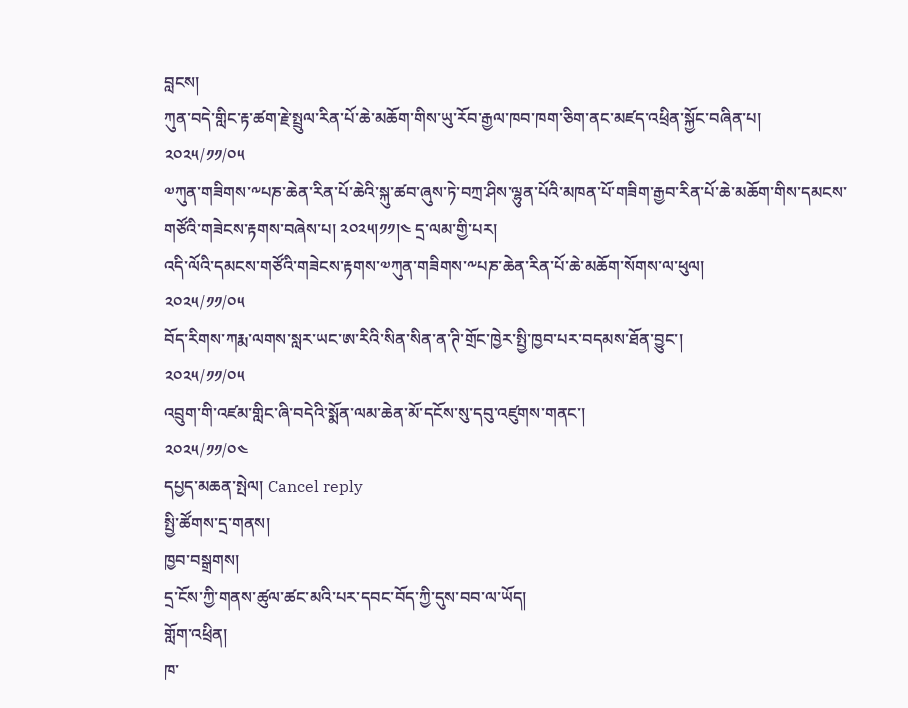བླངས།
ཀུན་བདེ་གླིང་རྟ་ཚག་རྗེ་སྤྲུལ་རིན་པོ་ཆེ་མཆོག་གིས་ཡུ་རོབ་རྒྱལ་ཁབ་ཁག་ཅིག་ནང་མཛད་འཕྲིན་སྐྱོང་བཞིན་པ།
༢༠༢༥/༡༡/༠༥
༧ཀུན་གཟིགས་༸པཎ་ཆེན་རིན་པོ་ཆེའི་སྐུ་ཚབ་ཞུས་ཏེ་བཀྲ་ཤིས་ལྷུན་པོའི་མཁན་པོ་གཟིག་རྒྱབ་རིན་པོ་ཆེ་མཆོག་གིས་དམངས་གཙོའི་གཟེངས་རྟགས་བཞེས་པ། ༢༠༢༥།༡༡།༤ དྲ་ལམ་གྱི་པར།
འདི་ལོའི་དམངས་གཙོའི་གཟེངས་རྟགས་༧ཀུན་གཟིགས་༸པཎ་ཆེན་རིན་པོ་ཆེ་མཆོག་སོགས་ལ་ཕུལ།
༢༠༢༥/༡༡/༠༥
བོད་རིགས་ཀརྨ་ལགས་སླར་ཡང་ཨ་རིའི་སིན་སིན་ན་ཊི་གྲོང་ཁྱེར་སྤྱི་ཁྱབ་པར་བདམས་ཐོན་བྱུང་།
༢༠༢༥/༡༡/༠༥
འབྲུག་གི་འཛམ་གླིང་ཞི་བདེའི་སྨོན་ལམ་ཆེན་མོ་དངོས་སུ་དབུ་འཛུགས་གནང་།
༢༠༢༥/༡༡/༠༤
དཔྱད་མཆན་སྤེལ། Cancel reply
སྤྱི་ཚོགས་དྲ་གནས།
ཁྱབ་བསྒྲགས།
དྲ་ངོས་ཀྱི་གནས་ཚུལ་ཚང་མའི་པར་དབང་བོད་ཀྱི་དུས་བབ་ལ་ཡོད།
གློག་འཕྲིན།
ཁ་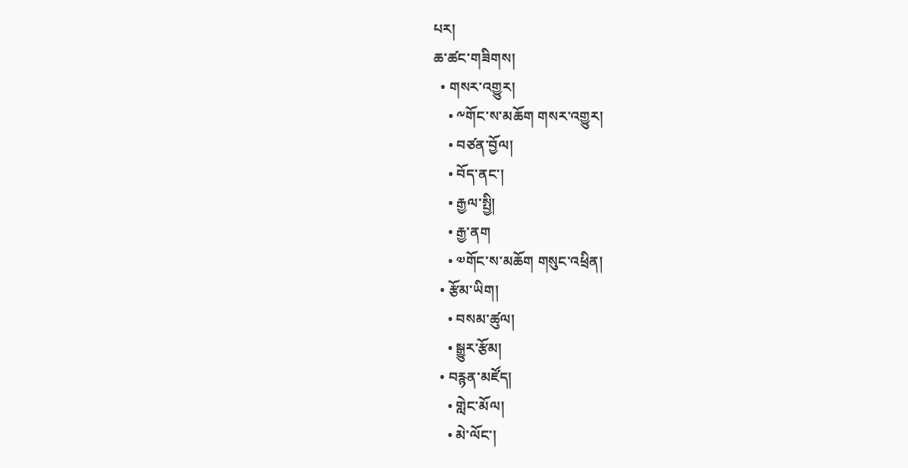པར།
ཆ་ཚང་གཟིགས།
  • གསར་འགྱུར།
    • ༸གོང་ས་མཆོག གསར་འགྱུར།
    • བཙན་བྱོལ།
    • བོད་ནང་།
    • རྒྱལ་སྤྱི།
    • རྒྱ་ནག
    • ༧གོང་ས་མཆོག གསུང་འཕྲིན།
  • རྩོམ་ཡིག།
    • བསམ་ཚུལ།
    • སྒྱུར་རྩོམ།
  • བརྙན་མཛོད།
    • གླེང་མོལ།
    • མེ་ལོང་།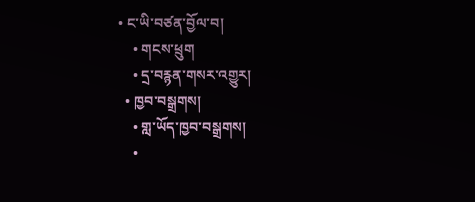• ང་ཡི་བཙན་བྱོལ་བ།
    • གངས་ཕྲུག
    • དྲ་བརྙན་གསར་འགྱུར།
  • ཁྱབ་བསྒྲགས།
    • གླ་ཡོད་ཁྱབ་བསྒྲགས།
    •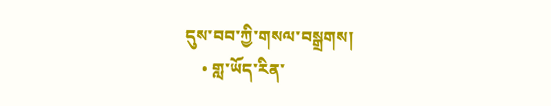དུས་བབ་ཀྱི་གསལ་བསྒྲགས།
    • གླ་ཡོད་རིན་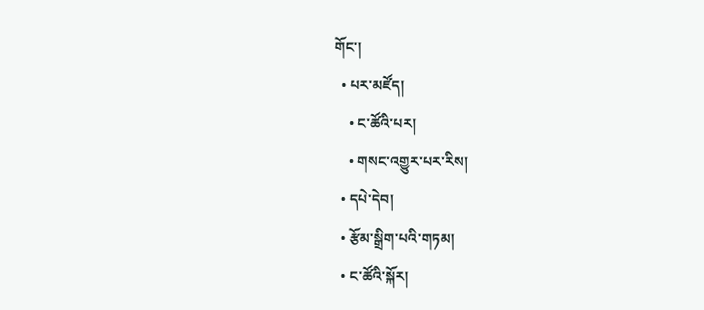གོང་།
  • པར་མཛོད།
    • ང་ཚོའི་པར།
    • གསང་འགྱུར་པར་རིས།
  • དཔེ་དེབ།
  • རྩོམ་སྒྲིག་པའི་གཏམ།
  • ང་ཚོའི་སྐོར།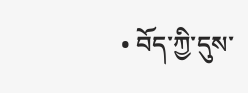• བོད་ཀྱི་དུས་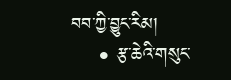བབ་ཀྱི་བྱུང་རིམ།
    • རྩ་ཆེའི་གསུང་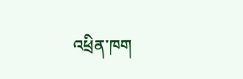འཕྲིན་ཁག